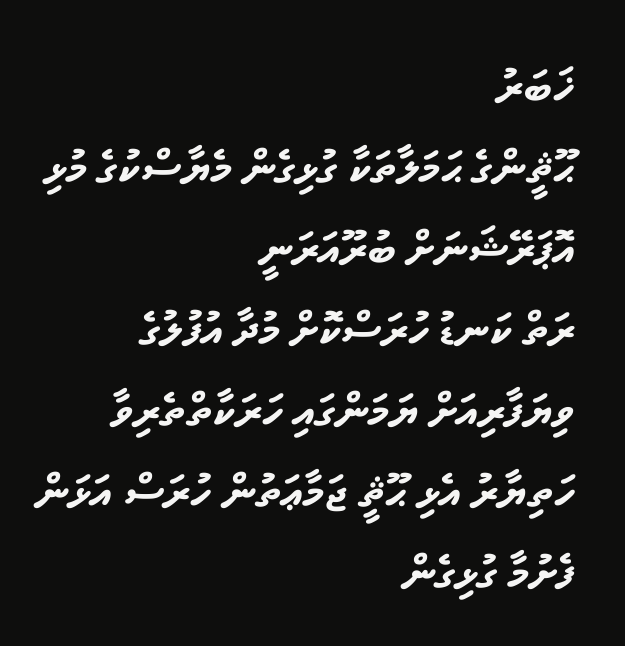ޚަބަރު
ޙޫޘީންގެ ޙަމަލާތަކާ ގުޅިގެން މެޔާސްކުގެ މުޅި އޮޕަރޭޝަނަށް ބުރޫއަރަނީ
ރަތް ކަނޑު ހުރަސްކޮށް މުދާ އުފުލުގެ ވިޔަފާރިއަށް ޔަމަންގައި ހަރަކާތްތެރިވާ ހަތިޔާރު އެޅި ޙޫޘީ ޖަމާޢަތުން ހުރަސް އަޅަން ފެށުމާ ގުޅިގެން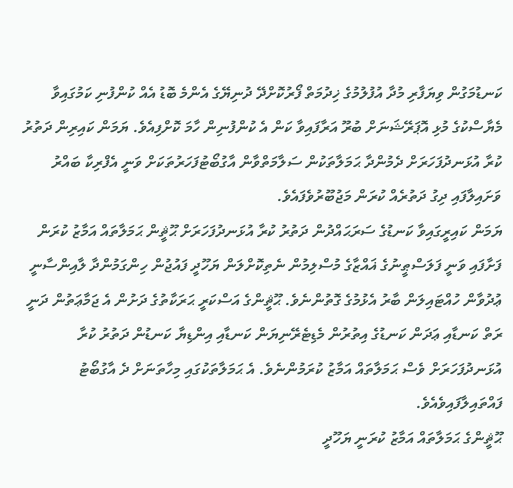ކަނޑުމަގުން ވިޔަފާރި މުދާ އުފުލުމުގެ ޚިދުމަތް ފޯރުކޮށްދޭ ދުނިޔޭގެ އެންމެ ބޮޑު އެއް ކުންފުނި ކަމުގައިވާ މެޔާސްކުގެ މުޅި އޮޕަރޭޝަނަށް ބުރޫ އަރާފައިވާ ކަން އެ ކުންފުނިން ހާމަ ކޮށްފިއެވެ. ޔަމަން ކައިރިން ދަތުރު ކުރާ އުޅަނދުފަހަރަށް ދެމުންދާ ޙަމަލާތަކުން ސަލާމަތްވާން އާގުބޯޓުފަހަރުތަކަށް ވަނީ އެފްރިކާ ބައްރު ވަށައިލާފައި ދިގު ދަތުރެއް ކުރަން މަޖުބޫރުވެފައެވެ.
ޔަމަން ކައިރީގައިވާ ކަނޑުގެ ސަރަޙައްދުން ދަތުރު ކުރާ އުޅަނދުފަހަރަށް ޙޫޘީން ޙަމަލާތައް އަމާޒު ކުރަން ފަށާފައި ވަނީ ފަލަސްޠީނުގެ ޣައްޒާގެ މުސްލިމުން ނެތިކޮށްލަން ޔަހޫދީ ފައުޖުން ހިންގަމުންދާ ލާއިންސާނީ ޢުދުވާން ހުއްޓައިލަން ބާރު އެޅުމުގެ ގޮތުންނެވެ. ޙޫޘީންގެ އަސްކަރީ ޙަރަކާތުގެ ދަށުން އެ ޖަމާޢަތުން ދަނީ ރަތް ކަނޑާއި ޢަދަން ކަނޑުގެ އިތުރުން މެޑިޓެރޭނިޔަން ކަނޑާއި އިންޑިޔާ ކަނޑުން ދަތުރު ކުރާ އުޅަނދުފަހަރަށް ވެސް ޙަމަލާތައް އަމާޒު ކުރަމުންނެވެ. އެ ޙަމަލާތަކުގައި މިހާތަނަށް ދެ އާގުބޯޓު ފައްތައިލާފައިވެއެވެ.
ޙޫޘީންގެ ޙަމަލާތައް އަމާޒު ކުރަނީ ޔަހޫދީ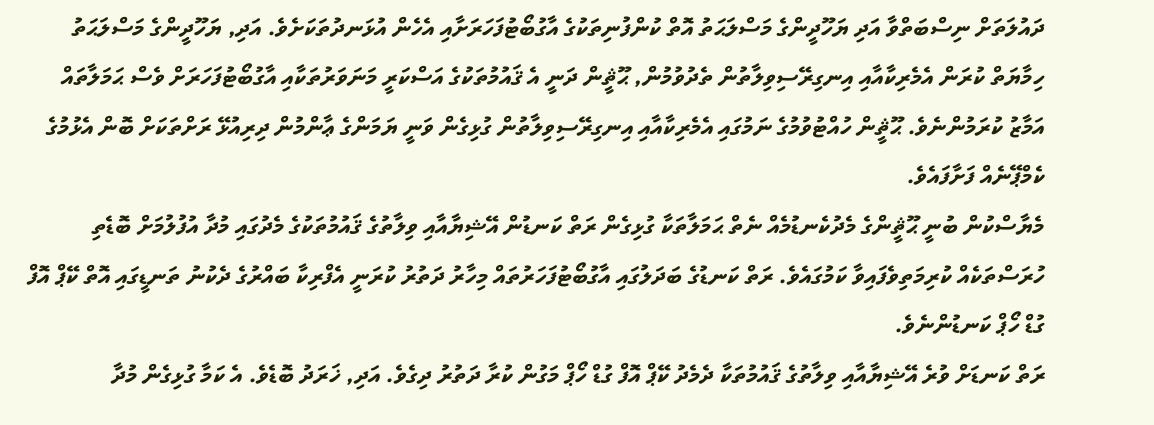ދައުލަތަށް ނިސްބަތްވާ އަދި ޔަހޫދީންގެ މަސްލަޙަތު އޮތް ކުންފުނިތަކުގެ އާގުބޯޓުފަހަރަށާއި އެހެން އުޅަނދުތަކަށެވެ. އަދި, ޔަހޫދީންގެ މަސްލަޙަތު ހިމާޔަތް ކުރަން އެމެރިކާއާއި އިނގިރޭސިވިލާތުން ތެދުވުމުން, ޙޫޘީން ދަނީ އެ ޤައުމުތަކުގެ އަސްކަރީ މަނަވަރުތަކާއި އާގުބޯޓުފަހަރަށް ވެސް ޙަމަލާތައް އަމާޒު ކުރަމުންނެވެ. ޙޫޘީން ހުއްޓުވުމުގެ ނަމުގައި އެމެރިކާއާއި އިނގިރޭސިވިލާތުން ގުޅިގެން ވަނީ ޔަމަންގެ ޢާންމުން ދިރިއުޅޭ ރަށްތަކަށް ބޮން އެޅުމުގެ ކެމްޕޭނެއް ފަށާފައެވެ.
މެޔާސްކުން ބުނީ ޙޫޘީންގެ މެދުކެނޑުމެއް ނެތް ޙަމަލާތަކާ ގުޅިގެން ރަތް ކަނޑުން އޭޝިޔާއާއި ވިލާތުގެ ޤައުމުތަކުގެ މެދުގައި މުދާ އުފުލުމަށް ބޮޑެތި ހުރަސްތަކެއް ކުރިމަތިވެފައިވާ ކަމުގައެވެ. ރަތް ކަނޑުގެ ބަދަލުގައި އާގުބޯޓުފަހަރުތައް މިހާރު ދަތުރު ކުރަނީ އެފްރިކާ ބައްރުގެ ދެކުނު ތަނޑީގައި އޮތް ކޭޕް އޮފް ގުޑް ހޯޕް ކަނޑުންނެވެ.
ރަތް ކަނޑަށް ވުރެ އޭޝިޔާއާއި ވިލާތުގެ ޤައުމުތަކާ ދެމެދު ކޭޕް އޮފް ގުޑް ހޯޕް މަގުން ކުރާ ދަތުރު ދިގެވެ. އަދި, ޚަރަދު ބޮޑެވެ. އެ ކަމާ ގުޅިގެން މުދާ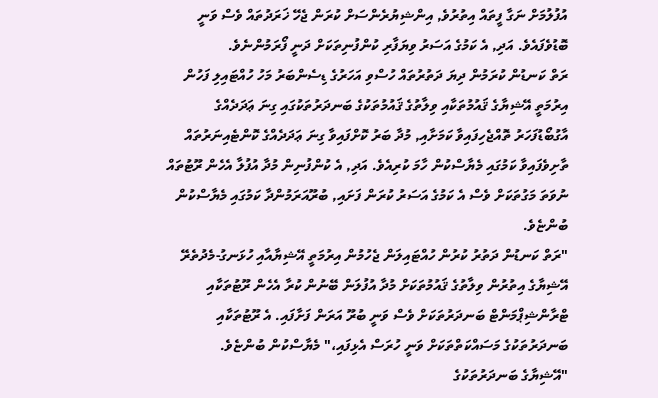އުފުލުމަށް ނަގާ ފީތައް އިތުރުވެ, އިންޝިޔުރެންސަށް ކުރަން ޖެހޭ ޚަރަދުތައް ވެސް ވަނީ ބޮޑުވެފައެވެ. އަދި, އެ ކަމުގެ އަސަރު ވިޔަފާރި ކުންފުނިތަކަށް ދަނީ ފޯރަމުންނެވެ.
ރަތް ކަނޑުން ކުރަމުން ދިޔަ ދަތުރުތައް ހުސްވި އަހަރުގެ ޑިސެންބަރު މަހު ހުއްޓައިލި ފަހުން އިރުމަތީ އޭޝިޔާގެ ޤައުމުތަކާއި ވިލާތުގެ ޤައުމުތަކުގެ ބަނދަރުތަކުގައި ގިނަ ޢަދަދެއްގެ އާގުބޯޑުފަހަރު ތޮއްޖެހިފައިވާ ކަމަށާއި, މުދާ ބަރު ކޮށްފައިވާ ގިނަ ޢަދަދެއްގެ ކޮންޓެއިނަރުތައް ތާށިވެފައިވާ ކަމުގައި މެޔާސްކުން ހާމަ ކުރިއެވެ. އަދި, އެ ކުންފުނިން މުދާ އުފުލާ އެހެން ރޫޓުތައް ނުވަތަ މަގުތަކަށް ވެސް އެ ކަމުގެ އަސަރު ކުރަން ފަށައި, ބުރޫއަރަމުންދާ ކަމުގައި މެޔާސްކުން ބުންޏެވެ.
"ރަތް ކަނޑުން ދަތުރު ކުރުން ހުއްޓައިލަން ޖެހުމުން އިރުމަތީ އޭޝިޔާއާއި ހުޅަނގު-މެދުތެރޭ އޭޝިޔާގެ އިތުރުން ވިލާތުގެ ޤައުމުތަކަށް މުދާ އުފުލަން ބޭނުން ކުރާ އެހެން ރޫޓުތަކާއި ޓްރާންޝިޕްމަންޓް ބަނދަރުތަކަށް ވެސް ވަނީ ބުރޫ އަރަން ފަށާފައި. އެ ރޫޓުތަކާއި ބަނދަރުތަކުގެ މަސައްކަތްތަކަށް ވަނީ ހުރަސް އެޅިފައި،" މެޔާސްކުން ބުންޏެވެ.
"އޭޝިޔާގެ ބަނދަރުތަކުގެ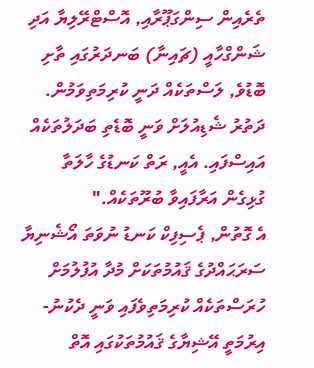ތެރެއިން ސިންގަޕޫރާއި, އޮސްޓްރޭލިޔާ އަދި ޝަންގްހާއީ (ޗައިނާ) ބަނދަރުގައި ތާށި ބޮޑުވެ, ލަސްތަކެއް ދަނީ ކުރިމަތިވަމުން. ދަތުރު ޝެޑިއުލަށް ވަނީ ބޮޑެތި ބަދަލުތަކެއް އައިސްފައި. އެއީ, ރަތް ކަނޑުގެ ހާލަތާ ގުޅިގެން އަރާފައިވާ ބުރޫތަކެއް."
އެ ގޮތުން, ޕެސިފިކް ކަނޑު ނުވަތަ އޯޝެނިޔާ ސަރަޙައްދުގެ ޤައުމުތަކަށް މުދާ އުފުލުމަށް ހުރަސްތަކެއް ކުރިމަތިވެފައި ވަނީ ދެކުނު-އިރުމަތީ އޭޝިޔާގެ ޤައުމުތަކުގައި އޮތް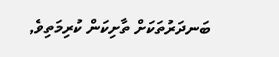ބަނދަރުތަކަށް ތާށިކަން ކުރިމަތިވެ,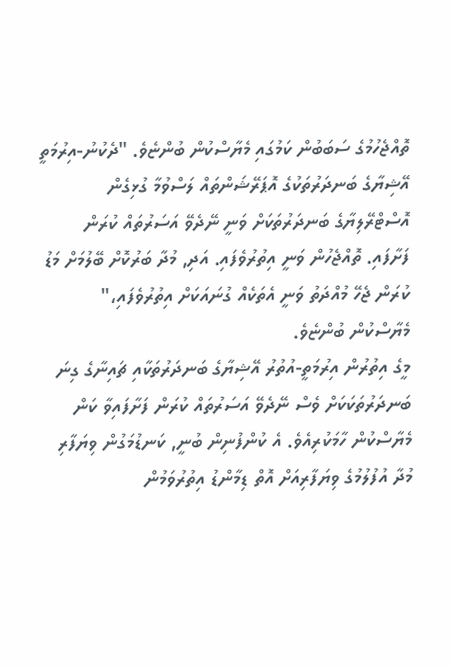ތޮއްޖެހުމުގެ ސަބަބުން ކަމުގައި މެޔާސްކުން ބުންޏެވެ. "ދެކުނު-އިރުމަތީ އޭޝިޔާގެ ބަނދަރުތަކުގެ އޮޕަރޭޝަންތައް ލަސްވުމާ ގުޅިގެން އޮސްޓްރޭލިޔާގެ ބަނދަރުތަކަށް ވަނީ ނޭދެވޭ އަސަރުތައް ކުރަން ފަށާފައި. ތޮއްޖެހުން ވަނީ އިތުރުވެފައި. އަދި, މުދާ ބަރުކޮށް ބޭލުމަށް މަޑު ކުރަން ޖެހޭ މުއްދަތު ވަނީ އެތަކެއް ގުނައަކަށް އިތުރުވެފައި،" މެޔާސްކުން ބުންޏެވެ.
މީގެ އިތުރުން އިރުމަތީ-އުތުރު އޭޝިޔާގެ ބަނދަރުތަކާއި ޗައިނާގެ ގިނަ ބަނދަރުތަކަކަށް ވެސް ނޭދެވޭ އަސަރުތައް ކުރަން ފަށާފައިވާ ކަން މެޔާސްކުން ހާމަކުރިއެވެ. އެ ކުންފުނިން ބުނީ, ކަނޑުމަގުން ވިޔަފާރި މުދާ އުފުލުމުގެ ވިޔަފާރިއަށް އޮތް ޑިމާންޑު އިތުރުވަމުން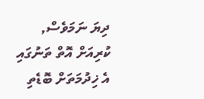ދިޔަ ނަމަވެސް, ކުރިއަށް އޮތް ތަނުގައި އެ ޚިދުމަތަށް ބޮޑެތި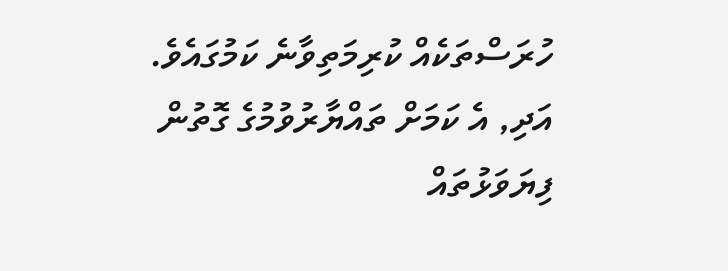ހުރަސްތަކެއް ކުރިމަތިވާނެ ކަމުގައެވެ. އަދި, އެ ކަމަށް ތައްޔާރުވުމުގެ ގޮތުން ފިޔަވަޅުތައް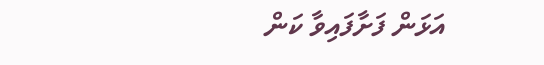އަޅަން ފަށާފައިވާ ކަން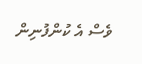ވެސް އެ ކުންފުނިން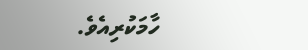ހާމަކުރިއެވެ.